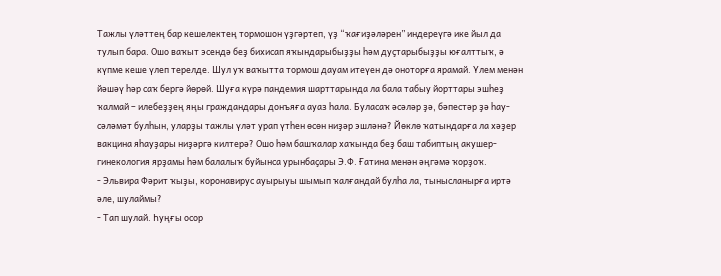Тажлы үләттең бар кешелектең тормошон үҙгәртеп, үҙ “ҡағиҙәләрен” индереүгә ике йыл да тулып бара. Ошо ваҡыт эсендә беҙ бихисап яҡындарыбыҙҙы һәм дуҫтарыбыҙҙы юғалттыҡ, ә күпме кеше үлеп терелде. Шул уҡ ваҡытта тормош дауам итеүен дә оноторға ярамай. Үлем менән йәшәү һәр саҡ бергә йөрөй. Шуға күрә пандемия шарттарында ла бала табыу йорттары эшһеҙ ҡалмай – илебеҙҙең яңы граждандары донъяға ауаз һала. Буласаҡ әсәләр ҙә, бәпестәр ҙә һау-сәләмәт булһын, уларҙы тажлы үләт урап үтһен өсөн ниҙәр эшләнә? Йөклө ҡатындарға ла хәҙер вакцина яһауҙары ниҙәргә килтерә? Ошо һәм башҡалар хаҡында беҙ баш табиптың акушер-гинекология ярҙамы һәм балалыҡ буйынса урынбаҫары Э.Ф. Ғатина менән әңгәмә ҡорҙоҡ.
- Эльвира Фәрит ҡыҙы, коронавирус ауырыуы шымып ҡалғандай булһа ла, тынысланырға иртә әле, шулаймы?
- Тап шулай. Һуңғы осор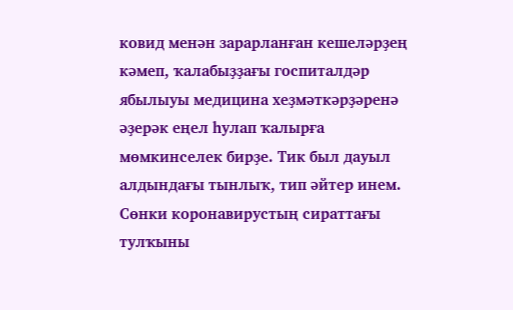ковид менән зарарланған кешеләрҙең кәмеп, ҡалабыҙҙағы госпиталдәр ябылыуы медицина хеҙмәткәрҙәренә әҙерәк еңел һулап ҡалырға мөмкинселек бирҙе. Тик был дауыл алдындағы тынлыҡ, тип әйтер инем. Сөнки коронавирустың сираттағы тулҡыны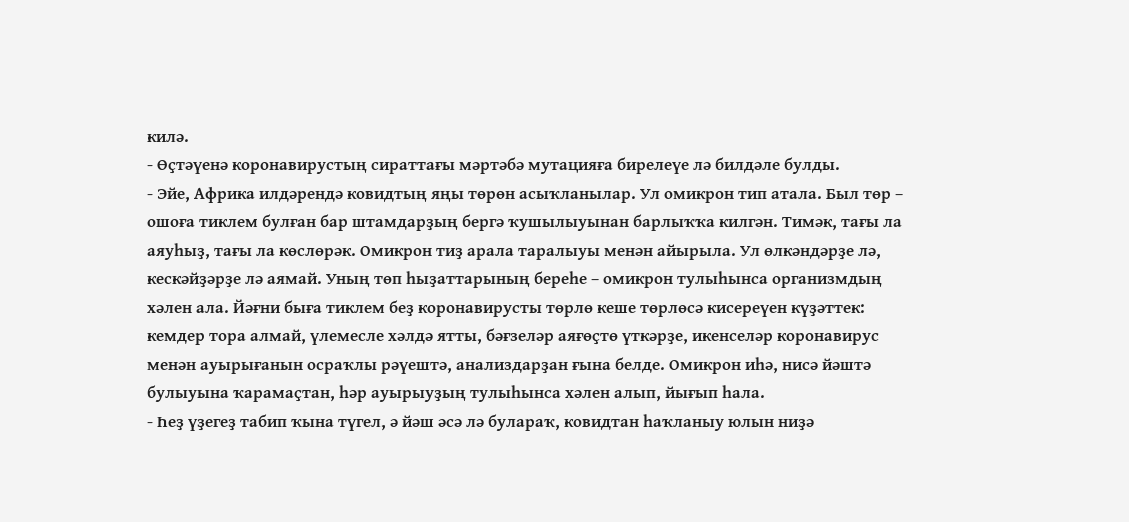килә.
- Өҫтәүенә коронавирустың сираттағы мәртәбә мутацияға бирелеүе лә билдәле булды.
- Эйе, Африка илдәрендә ковидтың яңы төрөн асыҡланылар. Ул омикрон тип атала. Был төр – ошоға тиклем булған бар штамдарҙың бергә ҡушылыуынан барлыҡҡа килгән. Тимәк, тағы ла аяуһыҙ, тағы ла көслөрәк. Омикрон тиҙ арала таралыуы менән айырыла. Ул өлкәндәрҙе лә, кескәйҙәрҙе лә аямай. Уның төп һыҙаттарының береһе – омикрон тулыһынса организмдың хәлен ала. Йәғни быға тиклем беҙ коронавирусты төрлө кеше төрлөсә кисереүен күҙәттек: кемдер тора алмай, үлемесле хәлдә ятты, бәғзеләр аяғөҫтө үткәрҙе, икенселәр коронавирус менән ауырығанын осраҡлы рәүештә, анализдарҙан ғына белде. Омикрон иһә, нисә йәштә булыуына ҡарамаҫтан, һәр ауырыуҙың тулыһынса хәлен алып, йығып һала.
- Һеҙ үҙегеҙ табип ҡына түгел, ә йәш әсә лә булараҡ, ковидтан һаҡланыу юлын ниҙә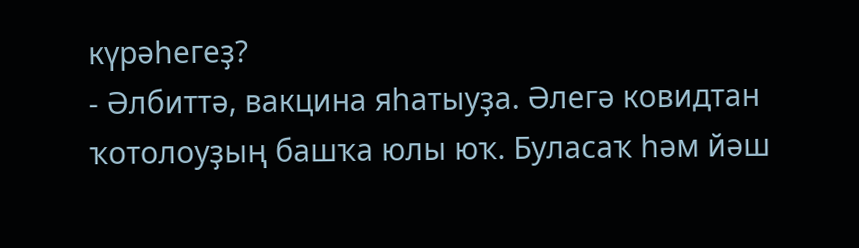күрәһегеҙ?
- Әлбиттә, вакцина яһатыуҙа. Әлегә ковидтан ҡотолоуҙың башҡа юлы юҡ. Буласаҡ һәм йәш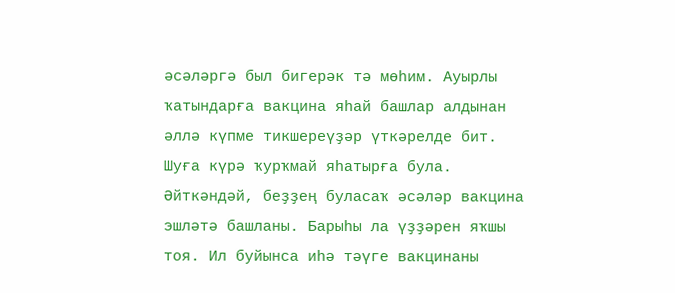әсәләргә был бигерәк тә мөһим. Ауырлы ҡатындарға вакцина яһай башлар алдынан әллә күпме тикшереүҙәр үткәрелде бит. Шуға күрә ҡурҡмай яһатырға була. Әйткәндәй, беҙҙең буласаҡ әсәләр вакцина эшләтә башланы. Барыһы ла үҙҙәрен яҡшы тоя. Ил буйынса иһә тәүге вакцинаны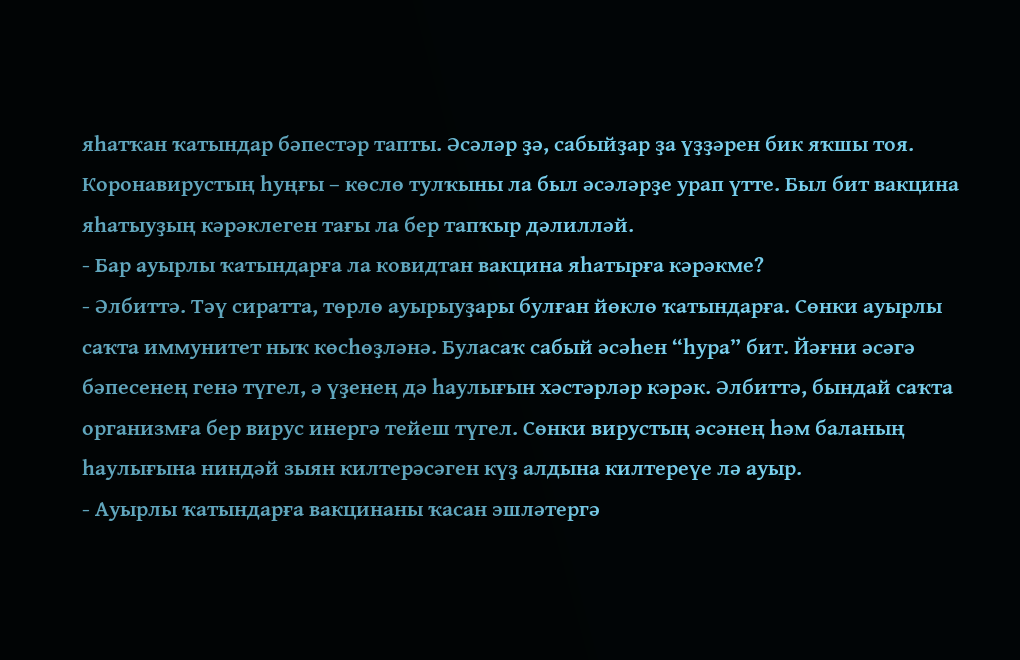яһатҡан ҡатындар бәпестәр тапты. Әсәләр ҙә, сабыйҙар ҙа үҙҙәрен бик яҡшы тоя. Коронавирустың һуңғы – көслө тулҡыны ла был әсәләрҙе урап үтте. Был бит вакцина яһатыуҙың кәрәклеген тағы ла бер тапҡыр дәлилләй.
- Бар ауырлы ҡатындарға ла ковидтан вакцина яһатырға кәрәкме?
- Әлбиттә. Тәү сиратта, төрлө ауырыуҙары булған йөклө ҡатындарға. Сөнки ауырлы саҡта иммунитет ныҡ көсһөҙләнә. Буласаҡ сабый әсәһен “һура” бит. Йәғни әсәгә бәпесенең генә түгел, ә үҙенең дә һаулығын хәстәрләр кәрәк. Әлбиттә, бындай саҡта организмға бер вирус инергә тейеш түгел. Сөнки вирустың әсәнең һәм баланың һаулығына ниндәй зыян килтерәсәген күҙ алдына килтереүе лә ауыр.
- Ауырлы ҡатындарға вакцинаны ҡасан эшләтергә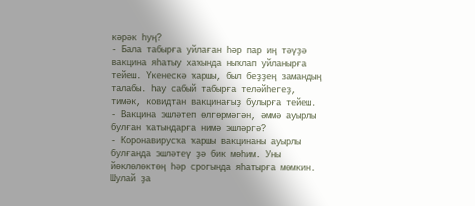кәрәк һуң?
- Бала табырға уйлаған һәр пар иң тәүҙә вакцина яһатыу хаҡында ныҡлап уйланырға тейеш. Үкенескә ҡаршы, был беҙҙең замандың талабы. Һау сабый табырға теләйһегеҙ, тимәк, ковидтан вакцинағыҙ булырға тейеш.
- Вакцина эшләтеп өлгөрмәгән, әммә ауырлы булған ҡатындарға нимә эшләргә?
- Коронавирусҡа ҡаршы вакцинаны ауырлы булғанда эшләтеү ҙә бик мөһим. Уны йөклөлөктөң һәр срогында яһатырға мөмкин. Шулай ҙа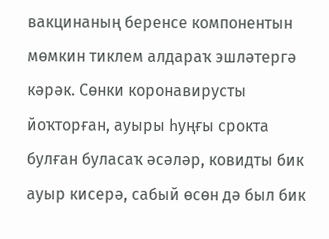вакцинаның беренсе компонентын мөмкин тиклем алдараҡ эшләтергә кәрәк. Сөнки коронавирусты йоҡторған, ауыры һуңғы срокта булған буласаҡ әсәләр, ковидты бик ауыр кисерә, сабый өсөн дә был бик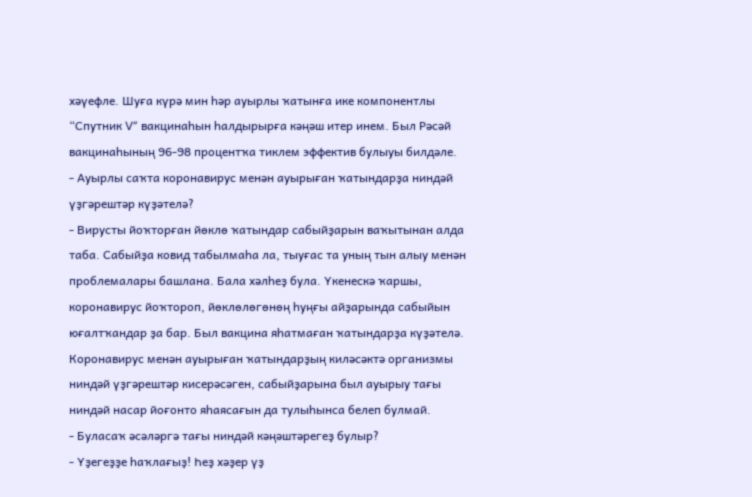хәүефле. Шуға күрә мин һәр ауырлы ҡатынға ике компонентлы “Спутник V” вакцинаһын һалдырырға кәңәш итер инем. Был Рәсәй вакцинаһының 96-98 процентҡа тиклем эффектив булыуы билдәле.
- Ауырлы саҡта коронавирус менән ауырыған ҡатындарҙа ниндәй үҙгәрештәр күҙәтелә?
- Вирусты йоҡторған йөклө ҡатындар сабыйҙарын ваҡытынан алда таба. Сабыйҙа ковид табылмаһа ла, тыуғас та уның тын алыу менән проблемалары башлана. Бала хәлһеҙ була. Үкенескә ҡаршы, коронавирус йоҡтороп, йөклөлөгөнөң һуңғы айҙарында сабыйын юғалтҡандар ҙа бар. Был вакцина яһатмаған ҡатындарҙа күҙәтелә. Коронавирус менән ауырыған ҡатындарҙың киләсәктә организмы ниндәй үҙгәрештәр кисерәсәген, сабыйҙарына был ауырыу тағы ниндәй насар йоғонто яһаясағын да тулыһынса белеп булмай.
- Буласаҡ әсәләргә тағы ниндәй кәңәштәрегеҙ булыр?
- Үҙегеҙҙе һаҡлағыҙ! Һеҙ хәҙер үҙ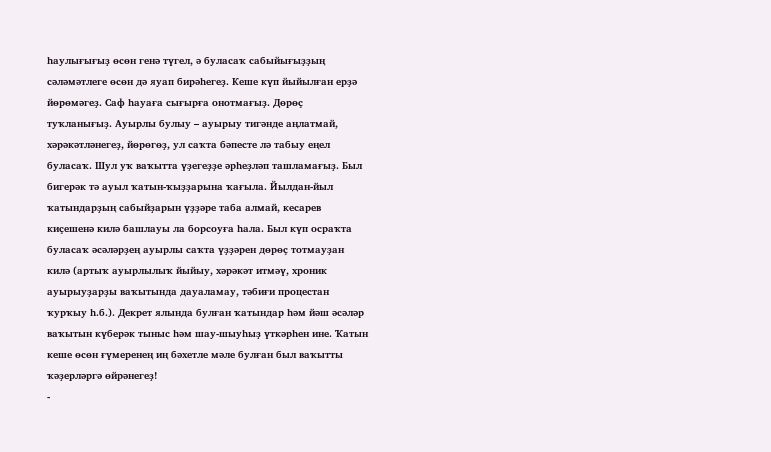һаулығығыҙ өсөн генә түгел, ә буласаҡ сабыйығыҙҙың сәләмәтлеге өсөн дә яуап бирәһегеҙ. Кеше күп йыйылған ерҙә йөрөмәгеҙ. Саф һауаға сығырға онотмағыҙ. Дөрөҫ туҡланығыҙ. Ауырлы булыу – ауырыу тигәнде аңлатмай, хәрәкәтләнегеҙ, йөрөгөҙ, ул саҡта бәпесте лә табыу еңел буласаҡ. Шул уҡ ваҡытта үҙегеҙҙе әрһеҙләп ташламағыҙ. Был бигерәк тә ауыл ҡатын-ҡыҙҙарына ҡағыла. Йылдан-йыл ҡатындарҙың сабыйҙарын үҙҙәре таба алмай, кесарев киҫешенә килә башлауы ла борсоуға һала. Был күп осраҡта буласаҡ әсәләрҙең ауырлы саҡта үҙҙәрен дөрөҫ тотмауҙан килә (артыҡ ауырлылыҡ йыйыу, хәрәкәт итмәү, хроник ауырыуҙарҙы ваҡытында дауаламау, тәбиғи процестан ҡурҡыу һ.б.). Декрет ялында булған ҡатындар һәм йәш әсәләр ваҡытын күберәк тыныс һәм шау-шыуһыҙ үткәрһен ине. Ҡатын кеше өсөн ғүмеренең иң бәхетле мәле булған был ваҡытты ҡәҙерләргә өйрәнегеҙ!
-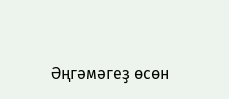Әңгәмәгеҙ өсөн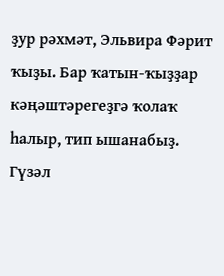ҙур рәхмәт, Эльвира Фәрит ҡыҙы. Бар ҡатын-ҡыҙҙар кәңәштәрегеҙгә ҡолаҡ һалыр, тип ышанабыҙ.
Гүзәл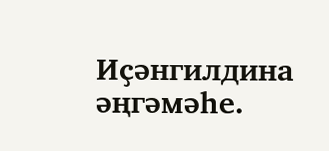Иҫәнгилдина әңгәмәһе.